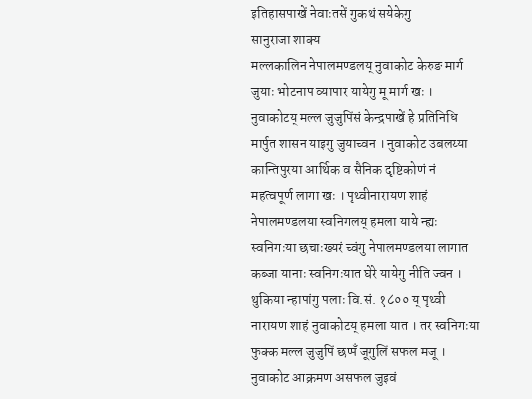इतिहासपाखें नेवाःतसें गुकथं सयेकेगु
सानुराजा शाक्य
मल्लकालिन नेपालमण्डलय् नुवाकोट केरुङ मार्ग जुयाः भोटनाप व्यापार यायेगु मू मार्ग खः । नुवाकोटय् मल्ल जुजुपिंसं केन्द्रपाखें हे प्रतिनिधि मार्पुत शासन याइगु जुयाच्वन । नुवाकोट उबलय्या कान्तिपुरया आर्थिक व सैनिक दृष्टिकोणं नं महत्वपूर्ण लागा खः । पृथ्वीनारायण शाहं नेपालमण्डलया स्वनिगलय् हमला याये न्ह्यः स्वनिगःया छचाःख्यरं च्वंगु नेपालमण्डलया लागात कब्जा यानाः स्वनिगःयात घेरे यायेगु नीति ज्वन । थुकिया न्हापांगु पलाः वि.सं. १८०० य् पृथ्वी नारायण शाहं नुवाकोटय् हमला यात । तर स्वनिगःया फुक्क मल्ल जुजुपिं छप्पँ जूगुलिं सफल मजू । नुवाकोट आक्रमण असफल जुइवं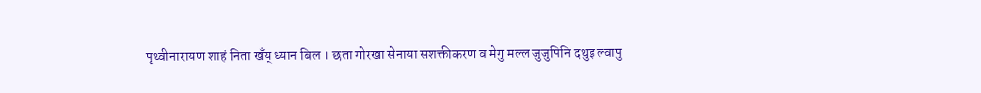पृथ्वीनारायण शाहं निता खँय् ध्यान बिल । छता गोरखा सेनाया सशक्तीकरण व मेगु मल्ल जुजुपिनि दथुइ ल्वापु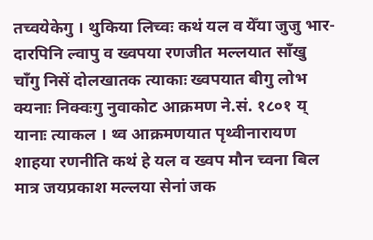तच्वयेकेगु । थुकिया लिच्वः कथं यल व येँया जुजु भार-दारपिनि ल्वापु व ख्वपया रणजीत मल्लयात साँखु चाँगु निसें दोलखातक त्याकाः ख्वपयात बीगु लोभ क्यनाः निक्वःगु नुवाकोट आक्रमण ने.सं. १८०१ य् यानाः त्याकल । थ्व आक्रमणयात पृथ्वीनारायण शाहया रणनीति कथं हे यल व ख्वप मौन च्वना बिल मात्र जयप्रकाश मल्लया सेनां जक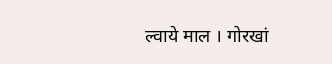ल्वाये माल । गोरखां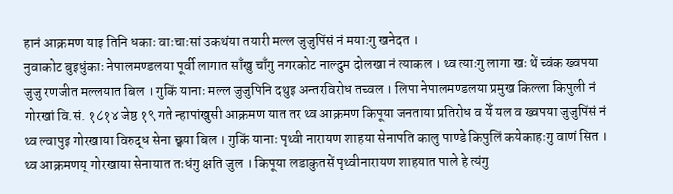हानं आक्रमण याइ तिनि धकाः वाःचाःसां उकथंया तयारी मल्ल जुजुपिंसं नं मयाःगु खनेदत ।
नुवाकोट बुइधुंकाः नेपालमण्डलया पूर्वी लागात साँखु चाँगु नगरकोट नाल्दुम दोलखा नं त्याकल । थ्व त्याःगु लागा खः थें च्वंक ख्वपया जुजु रणजीत मल्लयात बिल । गुकिं यानाः मल्ल जुजुपिनि दथुइ अन्तरविरोध तच्वल । लिपा नेपालमण्डलया प्रमुख किल्ला किपुली नं गोरखां वि.सं. १८१४ जेष्ठ १९ गते न्हापांखुसी आक्रमण यात तर थ्व आक्रमण किपूया जनताया प्रतिरोध व येँ यल व ख्वपया जुजुपिंसं नं थ्व ल्वापुइ गोरखाया विरुद्ध सेना छ्वया बिल । गुकिं यानाः पृथ्वी नारायण शाहया सेनापति कालु पाण्डे किपुलिं कयेकाहःगु वाणं सित । थ्व आक्रमणय् गोरखाया सेनायात तःधंगु क्षति जुल । किपूया लडाकुतसें पृथ्वीनारायण शाहयात पाले हे त्यंगु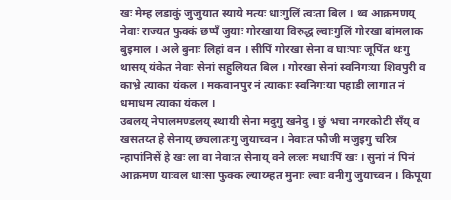खः मेम्ह लडाकुं जुजुयात स्याये मत्यः धाःगुलिं त्वःता बिल । थ्व आक्रमणय् नेवाः राज्यत फुक्कं छप्पँ जुयाः गोरखाया विरुद्ध ल्वाःगुलिं गोरखा बांमलाक बुइमाल । अले बुनाः लिहां वन । सीपिं गोरखा सेना व घाःपाः जूपिंत थःगु थासय् यंकेत नेवाः सेनां सहुलियत बिल । गोरखा सेनां स्वनिगःया शिवपुरी व काभ्रे त्याका यंकल । मकवानपुर नं त्याकाः स्वनिगःया पहाडी लागात नं धमाधम त्याका यंकल ।
उबलय् नेपालमण्डलय् स्थायी सेना मदुगु खनेदु । छुं भचा नगरकोटी सँय् व खसतय्त हे सेनाय् छ्यलातःगु जुयाच्वन । नेवाःत फौजी मजुइगु चरित्र न्हापांनिसें हे खः ला वा नेवाःत सेनाय् वने लःलः मधाःपिं खः । सुनां नं पिनं आक्रमण याःवल धाःसा फुक्क ल्याय्म्हत मुनाः ल्वाः वनीगु जुयाच्वन । किपूया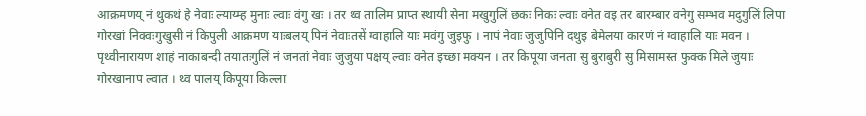आक्रमणय् नं थुकथं हे नेवाः ल्याय्म्ह मुनाः ल्वाः वंगु खः । तर थ्व तालिम प्राप्त स्थायी सेना मखुगुलिं छकः निकः ल्वाः वनेत वइ तर बारम्बार वनेगु सम्भव मदुगुलिं लिपा गोरखां निक्वःगुखुसी नं किपुली आक्रमण याःबलय् पिनं नेवाःतसें ग्वाहालि याः मवंगु जुइफु । नापं नेवाः जुजुपिनि दथुइ बेमेलया कारणं नं ग्वाहालि याः मवन । पृथ्वीनारायण शाहं नाकाबन्दी तयातःगुलिं नं जनतां नेवाः जुजुया पक्षय् ल्वाः वनेत इच्छा मक्यन । तर किपूया जनता सु बुराबुरी सु मिसामस्त फुक्क मिले जुयाः गोरखानाप ल्वात । थ्व पालय् किपूया किल्ला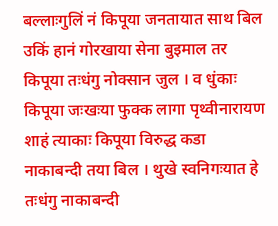बल्लाःगुलिं नं किपूया जनतायात साथ बिल उकिं हानं गोरखाया सेना बुइमाल तर किपूया तःधंगु नोक्सान जुल । व धुंकाः किपूया जःखःया फुक्क लागा पृथ्वीनारायण शाहं त्याकाः किपूया विरुद्ध कडा नाकाबन्दी तया बिल । थुखे स्वनिगःयात हे तःधंगु नाकाबन्दी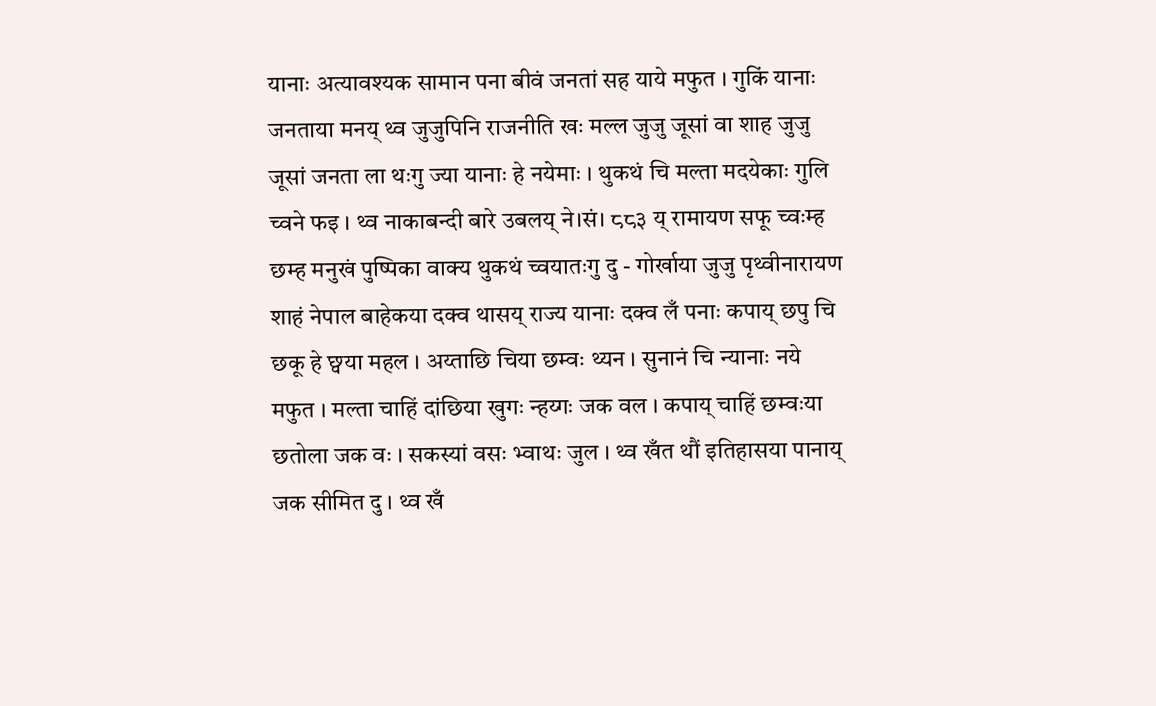यानाः अत्यावश्यक सामान पना बीवं जनतां सह याये मफुत । गुकिं यानाः जनताया मनय् थ्व जुजुपिनि राजनीति खः मल्ल जुजु जूसां वा शाह जुजु जूसां जनता ला थःगु ज्या यानाः हे नयेमाः । थुकथं चि मल्ता मदयेकाः गुलि च्वने फइ । थ्व नाकाबन्दी बारे उबलय् ने।सं। ८८३ य् रामायण सफू च्वःम्ह छम्ह मनुखं पुष्पिका वाक्य थुकथं च्वयातःगु दु - गोर्खाया जुजु पृथ्वीनारायण शाहं नेपाल बाहेकया दक्व थासय् राज्य यानाः दक्व लँ पनाः कपाय् छपु चि छकू हे छ्वया महल । अय्ताछि चिया छम्वः थ्यन । सुनानं चि न्यानाः नये मफुत । मल्ता चाहिं दांछिया खुगः न्हय्गः जक वल । कपाय् चाहिं छम्वःया छतोला जक वः । सकस्यां वसः भ्वाथः जुल । थ्व खँत थौं इतिहासया पानाय् जक सीमित दु । थ्व खँ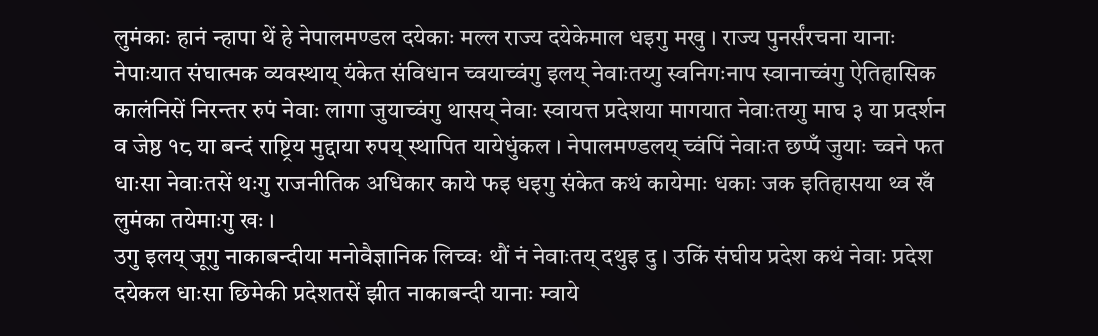लुमंकाः हानं न्हापा थें हे नेपालमण्डल दयेकाः मल्ल राज्य दयेकेमाल धइगु मखु । राज्य पुनर्संरचना यानाः नेपाःयात संघात्मक व्यवस्थाय् यंकेत संविधान च्वयाच्वंगु इलय् नेवाःतय्गु स्वनिगःनाप स्वानाच्वंगु ऐतिहासिक कालंनिसें निरन्तर रुपं नेवाः लागा जुयाच्वंगु थासय् नेवाः स्वायत्त प्रदेशया मागयात नेवाःतय्गु माघ ३ या प्रदर्शन व जेष्ठ १८ या बन्दं राष्ट्रिय मुद्दाया रुपय् स्थापित यायेधुंकल । नेपालमण्डलय् च्वंपिं नेवाःत छप्पँ जुयाः च्वने फत धाःसा नेवाःतसें थःगु राजनीतिक अधिकार काये फइ धइगु संकेत कथं कायेमाः धकाः जक इतिहासया थ्व खँ लुमंका तयेमाःगु खः ।
उगु इलय् जूगु नाकाबन्दीया मनोवैज्ञानिक लिच्वः थौं नं नेवाःतय् दथुइ दु । उकिं संघीय प्रदेश कथं नेवाः प्रदेश दयेकल धाःसा छिमेकी प्रदेशतसें झीत नाकाबन्दी यानाः म्वाये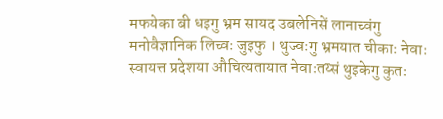मफयेका बी धइगु भ्रम सायद उबलेनिसें लानाच्वंगु मनोवैज्ञानिक लिच्वः जुइफु । थुज्वःगु भ्रमयात चीकाः नेवाः स्वायत्त प्रदेशया औचित्यतायात नेवाःतय्सं थुइकेगु कुतः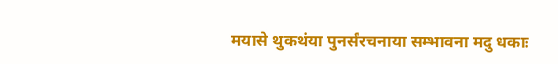मयासे थुकथंया पुनर्संरचनाया सम्भावना मदु धकाः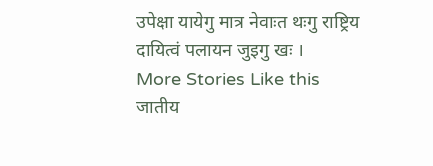उपेक्षा यायेगु मात्र नेवाःत थःगु राष्ट्रिय दायित्वं पलायन जुइगु खः ।
More Stories Like this
जातीय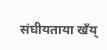संघीयताया खँय्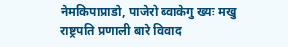नेमकिपाप्राडो, पाजेरो ब्वाकेगु ख्यः मखु
राष्ट्रपति प्रणाली बारे विवाद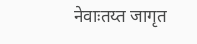नेवाःतय्त जागृत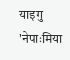याइगु 'नेपाःमिया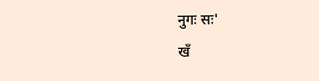नुगः सः'
खँ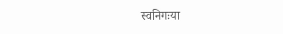स्वनिगःया